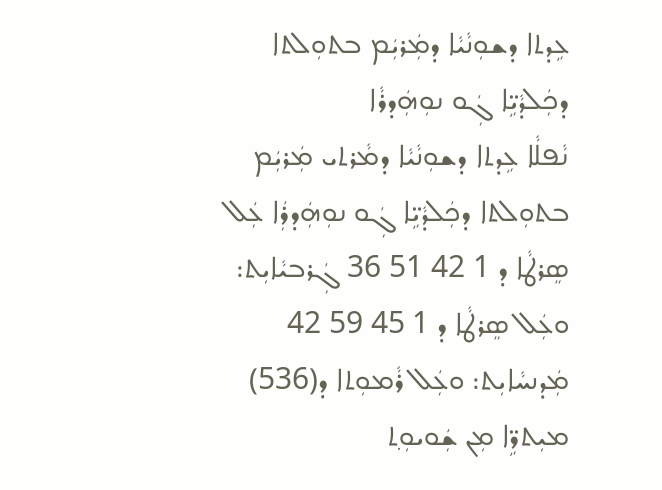ܥܹܕܬܐ ܕܫܘܼܢܵܝܵܐ ܕܡܲܪܝܲܡ ܒܬܘܼܠܬܐ ܕܟܲܠܕܵܝܹ̈ܐ ܓܲܘ ܢܘܼܗܲܕܪܵܐ
ܢܵܦܠܵܐ ܥܹܕܬܐ ܕܫܘܼܢܵܝܵܐ ܕܡܵܪܬܝ ܡܲܪܝܲܡ ܒܬܘܼܠܬܐ ܕܟܲܠܕܵܝܹ̈ܐ ܓܲܘ ܢܘܼܗܲܕܪܲܐ ܥܲܠ ܣܸܪܛܵܐ ܕ 1 42 51 36 ܓܲܪܒܝܵܐܝܼܬ: ܘܥܲܠ ܣܸܪܛܵܐ ܕ 1 45 59 42 ܡܲܕܢܚܵܐܝܼܬ: ܘܥܲܠ ܪܵܡܘܼܬܐ ܕ(536) ܡܝܼܬܖܹ̈ܐ ܡܼܢ ܫܲܘܝܘܼܬ݂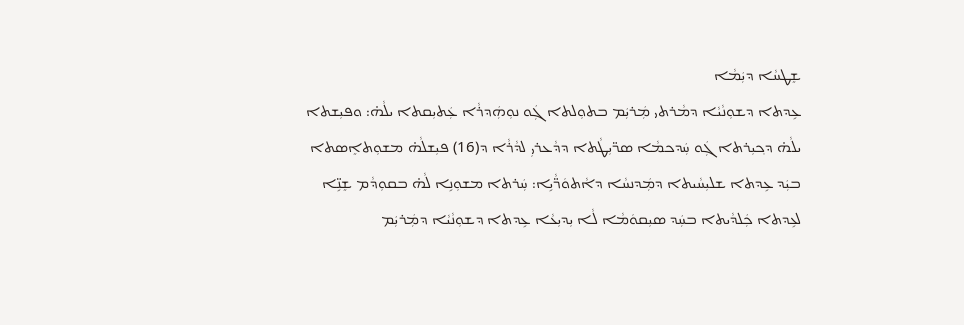ܫܸܛܚܵܐ ܕܝܲܡܵܐ
ܥܹܕܬܐ ܕܫܘܼܢܵܝܵܐ ܕܡܵܪܬܝ ܡܲܪܝܲܡ ܒܬܘܼܠܬܐ ܓܲܘ ܢܘܼܗܲܕܪܵܐ ܥܲܬܝܼܩܬܐ ܝܠܵܗ̇: ܘܦܝܼܫܬܐ ܝܠܵܗ̇ ܕܟ݂ܝܼܪܬܐ ܓܲܘ ܚܲܕܟܡܵܐ ܣܖ̈ܝܼܛܵܬܐ ܕܕܵܥܪܝܼ ܠܕܵܪܵܐ ܕ(16) ܦܝܼܫܠܵܗ̇ ܡܫܘܼܬܐܸܣܬܐ ܒܝܲܕ ܥܹܕܬܐ ܫܠܝܼܚܵܝܬܐ ܕܡܲܕܢܚܵܐ ܕܐܵܬܘܿܖ̈ܵܝܹܐ: ܚܲܪܬܐ ܡܫܘܼܢܹܐ ܠܵܗ̇ ܒܩܘܼܕܵܡ ܫܸܢܹ̈ܐ ܠܥܹܕܬܐ ܟܲܠܕܵܝܬܐ ܒܚܲܕ ܣܝܼܩܘܿܡܵܐ ܠܵܐ ܝܼܕܝܼܥܵܐ ܥܹܕܬܐ ܕܫܘܼܢܵܝܵܐ ܕܡܲܪܝܲܡ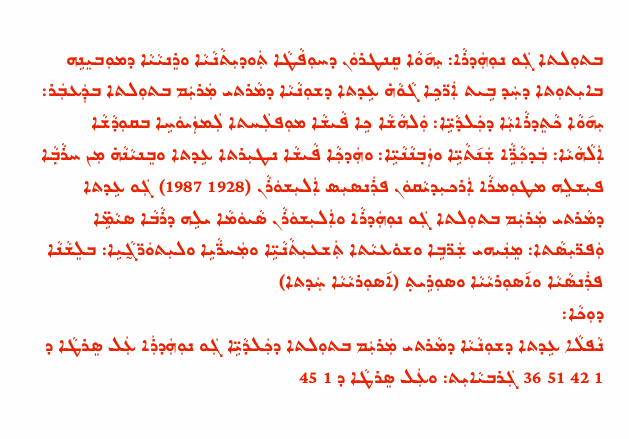ܒܬܘܼܠܬܐ ܓܲܘ ܢܘܼܗܲܕܪܵܐ: ܝܼܗ݇ܘܵܐ ܩܸܢܛܪܘܿܢ ܕܚܘܼܦܵܛܵܐ ܬܲܘܕܝܼܬܵܢܵܝܵܐ ܘܪܸܢܝܵܝܵܐ ܕܡܘܼܒܝܸܢܹܗ ܒܐܝܼܬܘܼܬܐ ܕܚܲܕ ܒܹܝܬ ܐܲܖ̈ܟܹܐ ܓܵܘܵܗ̇ ܥܹܕܬܐ ܕܫܘܼܢܵܝܵܐ ܕܡܵܪܬܝ ܡܲܪܝܲܡ ܒܬܘܼܠܬܐ ܒܕܲܥܒܲܪ: ܝܼܗ݇ܘܵܐ ܟܵܬܸܕܪܵܐܝܼܵܐ ܕܟܲܠܕܵܝܹ̈ܐ: ܘܲܠܗܵܫܵܐ ܟܹܐ ܦܵܝܫܵܐ ܡܘܼܦܠܲܚܬܐ ܠܲܡܙܲܝܘܿܚܹܐ ܒܩܘܼܕܵܫܵܐ ܐܲܠܵܗܵܝܵܐ: ܒܲܕܟ݂ܵܖܹ̈ܵܐ ܫܲܢ݇ܬܵܝܹ̈ܐ ܘܙܲܒ݂ܢܵܢܵܝܹ̈ܐ: ܘܗܲܕܟ݂ܵܐ ܦܵܝܫܵܐ ܢܛܝܼܪܬܐ ܥܹܕܬܐ ܘܒܸܢܝܵܢܵܗ̇ ܡܼܢ ܚܪܵܒ݂ܵܐ
ܦܝܼܫܠܹܗ ܡܛܘܼܡܪܵܐ ܐܲܪܟܝܼܕܝܵܩܘܿܢ ܦܪܲܢܣܝܼܣ ܐܲܠܝܼܫܘܿܪܵܢ (1928 1987) ܓܲܘ ܥܹܕܬܐ ܕܡܵܪܬܝ ܡܲܪܝܲܡ ܒܬܘܼܠܬܐ ܓܲܘ ܢܘܼܗܲܕܪܵܐ ܘܐܲܠܝܼܫܘܿܪܵܢ ܣܵܝܘܿܡܵܐ ܝܠܹܗ ܕܪܵܒܵܐ ܣܝܵܡܹ̈ܐ ܘܲܦܖ̈ܝܼܣܵܬܐ: ܡܸܢܲܝܗܝ ܫܲܖ̈ܒܹܐ ܘܫܘ݁ܥܝܵܬܐ ܬܲܫܥܝܼܬܵܢܵܝܹ̈ܐ ܘܡܲܚܖ̈ܵܝܹܐ ܘܠܝܼܬܘܿܖ̈ܓ̰ܵܝܹܐ: ܒܠܸܫܵܢܵܐ ܦܪܲܢܣܵܝܵܐ ܘܐ݇ܣܘܼܪܝܵܝܵܐ ܘܣܘܼܪܹܝܬ݂ (ܐ݇ܣܘܼܪܝܵܝܵܐ ܚܲܕܬܐ)
ܕܘܼܟܵܐ:
ܢܵܦܠܵܐ ܥܹܕܬܐ ܕܫܘܼܢܵܝܵܐ ܕܡܵܪܬܝ ܡܲܪܝܲܡ ܒܬܘܼܠܬܐ ܕܟܲܠܕܵܝܹ̈ܐ ܓܲܘ ܢܘܼܗܲܕܪܲܐ ܥܲܠ ܣܸܪܛܵܐ ܕ 1 42 51 36 ܓܲܪܒܝܵܐܝܼܬ: ܘܥܲܠ ܣܸܪܛܵܐ ܕ 1 45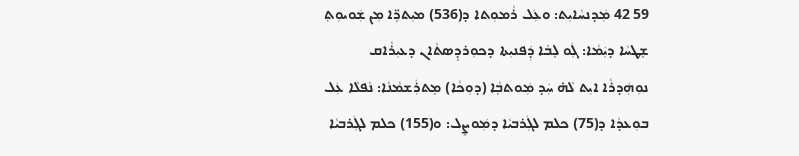59 42 ܡܲܕܢܚܵܐܝܼܬ: ܘܥܲܠ ܪܵܡܘܼܬܐ ܕ(536) ܡܝܼܬܖܹ̈ܐ ܡܼܢ ܫܲܘܝܘܼܬ݂ ܫܸܛܚܵܐ ܕܝܲܡܵܐ: ܓܲܘ ܠܸܒܵܐ ܕܲܦܢܝܼܬܐ ܕܟܘܼܪܕܸܣܬܵܐܢ ܕܥܝܼܪܵܐܩ
ܢܘܼܗܲܕܪܵܐ ܐܝܼܬ ܠܵܗ̇ ܚܲܕ ܡܲܘܬܒ݂ܵܐ (ܕܘܼܟܵܐ) ܡܸܬܪܲܫܡܵܢܵܐ: ܢܵܦܠܵܐ ܥܲܠ ܒܘܼܥܕܵܐ ܕ(75) ܟܠܡ ܠܓܲܪܒܝܵܐ ܕܡܲܘܨܸܠ: ܘ(155) ܟܠܡ ܠܓܲܪܒܝܵܐ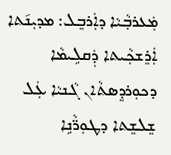ܡܲܥܪܒ݂ܵܝܵܐ ܕܐܲܪܒܸܠ: ܡܕܝܼܢ݇ܬܐ ܐܲܪܸܫܟ݂ܵܝܬܐ ܕܲܩܠܹܝܡܵܐ ܕܟܘܼܪܕܸܣܬܵܐܢ ܓܵܢܝܵܐ ܥܲܠ ܫܸܠܫܸܬܐ ܕܛܘܼܖ̈ܵܢܹܐ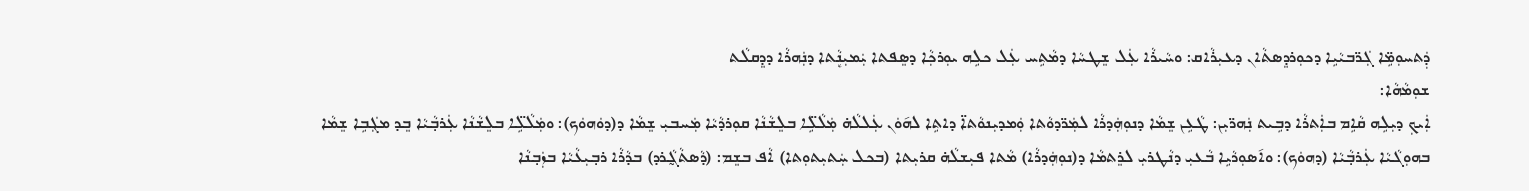ܕܲܬܚܘܼܡܹ̈ܐ ܓܲܖ̈ܒܝܵܝܹܐ ܕܟܘܼܪܕܸܣܬܵܐܢ ܕܥܝܼܪܵܐܩ: ܘܚܵܝܪܵܐ ܥܲܠ ܫܸܛܚܵܐ ܕܡܵܬܹܚ ܥܲܠ ܟܠܹܗ ܝܘܼܪܟ݂ܵܐ ܕܣܸܦܬܐ ܝܲܡܝܼܢܷܵܬܐ ܕܢܲܗܪܵܐ ܕܕܸܩܠܵܬ
ܫܘܼܡܵܗܵܐ:
ܐܲܝܟ݂ ܕܝܼܠܹܗ ܩܵܐܹܡ ܒܐܲܬܪܵܐ ܕܒܹܝܬ ܢܲܗܖ̈ܝܼܢ: ܛܵܥܹܢ ܫܸܡܵܐ ܕܢܘܼܗܲܕܪܵܐ ܠܡܲܖ̈ܕܘܵܬܐ ܘܲܡܕܝܼܢܘܵܬܐ̈ ܕܐܬܹܐ ܠܗ݇ܘܿܢ ܥܲܠܠܵܗ̇ ܡܲܠܵܠܹ̈ܐ ܒܠܸܫܵܢܵܐ ܩܘܼܪܕܵܝܵܐ ܡܲܚܒܝܼ ܫܸܡܵܐ ܕ(ܕܘܿܗܘܿܟ): ܘܡܲܠܵܠܹ̈ܐ ܒܠܸܫܵܢܵܐ ܥܲܪܒ݂ܵܝܵܐ ܒܸܕ ܡܓܲܒܹܐ ܫܸܡܵܐ ܒܗܘܼܓܵܝܵܐ ܥܲܪܒ݂ܵܝܵܐ (ܕܗܘܿܟ): ܘܐ݇ܣܘܼܖܵܝܹܐ ܒܵܥܝܼ ܕܢܵܛܪܝܼ ܠܪܸܬܡܵܐ ܕ(ܢܘܼܗܲܕܪܵܐ) ܡܵܬܐ ܦܝܼܫܠܵܗ̇ ܩܪܝܼܬܐ (ܒܟܠ ܚܲܬܝܼܬܘܼܬܐ) ܐܵܦ ܒܫܸܡ: (ܕܵܣܬܵܓ̰ܵܪܕ) ܒܕܵܪܵܐ ܪܒ݂ܝܼܥܵܝܵܐ ܒܙܲܒ݂ܢܵܐ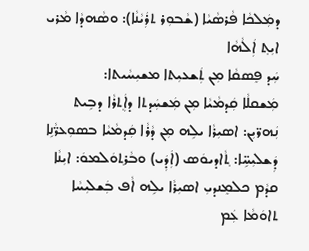ܕܡܲܠܟܵܐ ܦܵܪܣܵܝܵܐ (ܫܵܒܘܼܪ ܬܪܲܝܵܢܵܐ): ܘܣܵܗܕܵܐ ܡܵܪܝ ܐܝܼܬ݂ ܐܲܠܵܗܵܐ
ܚܲܕ ܦܸܣܩܵܐ ܡܼܢ ܬܲܫܥܝܼܬܐ ܡܫܝܼܚܵܝܬܐ:
ܡܲܫܩܠܵܐ ܩܲܕܡܵܝܵܐ ܡܼܢ ܡܲܫܚܲܕܬܐ ܕܐܲܬ݂ܪܵܐ ܕܒܹܝܬ ܢܲܗܖ̈ܝܼܢ: ܐܣܝܼܪܵܐ ܝܠܹܗ ܡܼܢ ܕܵܪܵܐ ܩܲܕܡܵܝܵܐ ܒܣܘܼܥܖ̈ܵܢܹܐ ܕܲܫܠܝܼܚܹ̈ܐ: ܬ݂ܵܐܕܝܘܿܣ (ܐܲܕܲܝ) ܘܒܵܪܬ݂ܘܿܠܡܘܿ: ܐܝܼܢܵܐ ܩܕܵܡ ܟܠܡܸܢܕܝܼ ܐܣܝܼܪܵܐ ܝܠܹܗ ܐܵܦ ܒܲܫܠܝܼܚܵܐ ܬܐܘܿܡܵܐ ܥܲܡ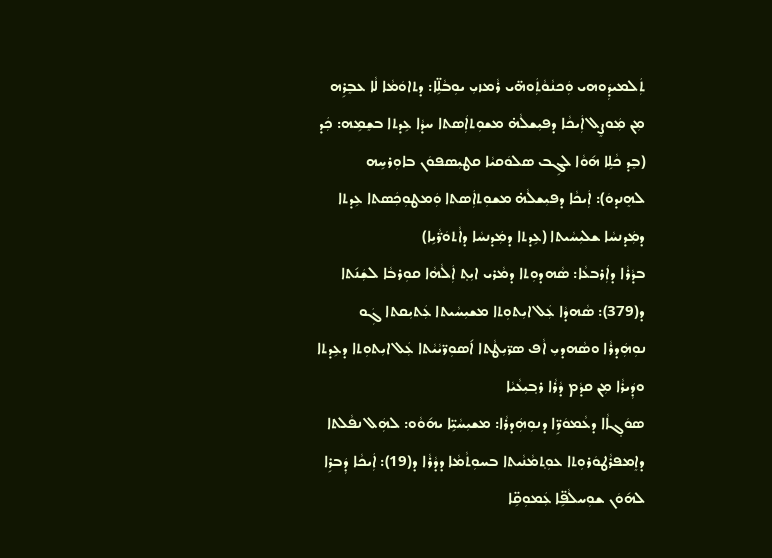ܬܲܠܡܝܕܲܘܗܝ ܘܲܟܢܵܘܵܬܲܘܗ̈ܝ ܪܵܡܙܝܼ ܝܘܼܒܵܠܹ̈ܐ: ܕܬܐܘܿܡܵܐ ܠܵܐ ܥܒܸܪܹܗ ܡܼܢ ܡܲܘܨܸܠ ܐܲܝܟܵܐ ܕܦܝܼܫܠܵܗ̇ ܡܫܘܼܬܐܲܣܬܐ ܚܕܵܐ ܥܹܕܬܐ ܒܫܸܡܹܗ: ܟܲܕ (ܒܸܕ ܟܵܠܹܐ ܗ݇ܘܵܐ ܠܓܹܒ ܣܠܘܿܩܝܵܐ ܩܛܝܼܣܦܘܿܢ ܒܐܘܼܪܚܹܗ ܠܗܸܢܕܘܿ): ܐܲܝܟܵܐ ܕܦܝܼܫܠܵܗ̇ ܡܫܘܼܬܐܲܣܬܐ ܘܲܡܛܘܼܟܲܣܬܐ ܥܹܕܬܐ ܕܡܲܕܢܚܵܐ ܫܠܝܼܚܵܝܬܐ (ܥܹܕܬܐ ܕܡܲܕܢܚܵܐ ܕܐܵܬܘܿܖ̈ܵܝܹܐ)
ܒܕܵܪܵܐ ܕܐܲܪܒܥܵܐ: ܣܵܗܕܘܼܬܐ ܕܡܵܪܝ ܐܝܼܬ݂ ܐܲܠܵܗܵܐ ܩܘܼܪܒܵܐ ܠܫܲܢ݇ܬܐ ܕ(379): ܣܵܗܕܵܐ ܥܲܠ ܐܝܼܬܘܼܬܐ ܡܫܝܼܚܵܝܬܐ ܥܲܬܝܼܩܬܐ ܓܲܘ ܢܘܼܗܲܕܪܵܐ ܘܣܵܗܕܝܼ ܐܵܦ ܣܖ̈ܝܼܛܵܬܐ ܐ݇ܣܘܼܖ̈ܝܵܝܵܬܐ ܥܲܠ ܐܝܼܬܘܼܬܐ ܕܥܹܕܬܐ ܘܕܲܝܪܵܐ ܡܼܢ ܩܕܵܡ ܕܵܪܵܐ ܪܒ݂ܝܼܥܵܝܵܐ
ܣܘܿܓ݂ܐܵܐ ܕܥܵܡܘܿܖܹ̈ܐ ܕܢܘܼܗܲܕܪܵܐ: ܡܫܝܼܚܵܝܹ̈ܐ ܝܗ݇ܘܵܘ: ܠܗܲܠ ܢܦܵܠܬܐ ܕܐܸܡܦܪܵܛܘܿܪܘܼܬܐ ܥܘܼܬ݂ܡܵܢܵܝܬܐ ܒܚܘܼܬܵܡܵܐ ܕܕܵܪܵܐ ܕ(19): ܐܲܝܟܵܐ ܕܲܒܪܹܐ ܠܗ݇ܘܿܢ ܫܘܼܚܠܵܦܹ̈ܐ ܥܲܡܘܼܩܹ̈ܐ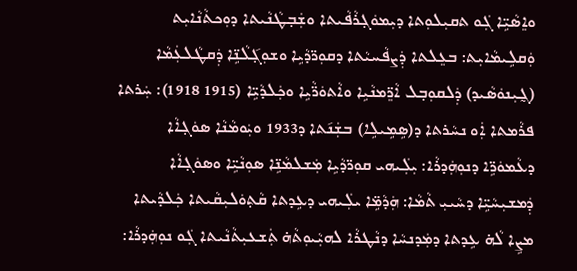ܘܐܸܣܵܝܹ̈ܐ ܓܲܘ ܬܩܝܼܠܘܼܬܐ ܕܝܼܡܘܿܓ݂ܪܵܦܵܝܬܐ ܘܫܲܒ݂ܛܵܢܵܝܬܐ ܕܘܼܟܬܵܢܵܐܝܼܬ ܘܲܩܠܹܝܡܵܐܝܼܬ: ܒܥܸܠܬܐ ܕܲܨܦܵܚܝܵܬܐ ܕܩܘܼܖ̈ܕܵܝܹܐ ܘܫܘܼܓ݂݇ܠܵܢܹ̈ܐ ܕܲܩܛܵܠܥܲܡܵܐ (ܓ̰ܝܼܢܘܿܣܵܝܕ) ܕܲܠܩܘܼܒ݂ܠ ܐܵܖܸ̈ܡܢܵܝܹܐ ܘܐܵܬܘܿܖ̈ܵܝܹܐ ܘܟܲܠܕܵܝܹ̈ܐ (1915 1918): ܚܲܪܬܐ ܦܪܵܡܬܐ ܐܲܘ ܢܚܵܪܬܐ ܕ(ܣܹܡܹܝܠܹܐ) ܒܫܲܢ݇ܬܐ ܕ1933 ܘܝܲܘܡܵܢܵܐ ܣܘܿܓ݂ܐܵܐ ܕܥܵܡܘܿܖܹ̈ܐ ܕܢܘܼܗܲܕܪܵܐ: ܝܼܠܲܝܗܝ ܩܘܼܖ̈ܕܵܝܹܐ ܡܲܫܠܡܵܢܹ̈ܐ ܣܘܼܢܵܝܹ̈ܐ ܘܣܘܿܓ݂ܐܵܐ ܕܲܡܫܝܼܚܵܝܹ̈ܐ ܕܚܵܝܝܼ ܬܵܡܵܐ: ܗܲܕܵܡܹ̈ܐ ܝܠܲܝܗܝ ܕܥܹܕܬܐ ܩܵܬ݂ܘܿܠܝܼܩܵܝܬܐ ܟܲܠܕܵܝܬܐ ܡܨܹܐ ܠܵܗ̇ ܥܹܕܬܐ ܕܡܲܕܢܚܵܐ ܕܢܵܛܪܵܐ ܠܗܝܼܵܝܘܼܬܵܗ̇ ܬܲܫܥܝܼܬܵܢܵܝܬܐ ܓܲܘ ܢܘܼܗܲܕܪܵܐ: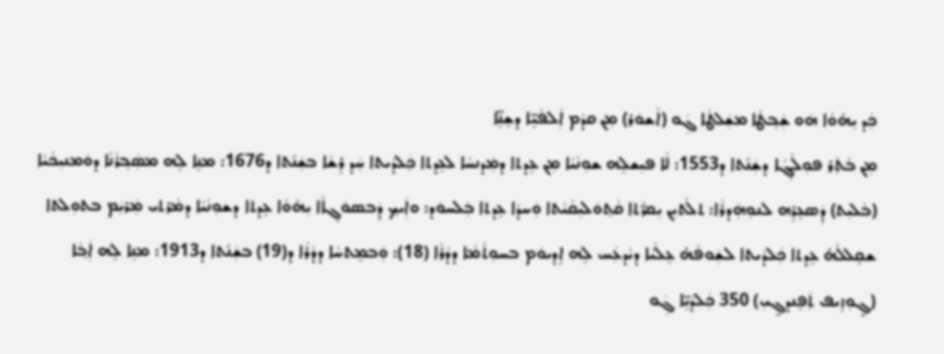ܟܲܕ ܝܼܗ݇ܘܵܐ ܗܿܘ ܫܲܒ݂ܛܵܐ ܡܫܲܠܛܵܐ ܓܲܘ (ܐܵܫܘܿܪ) ܡܼܢ ܩܕܵܡ ܐܲܠܦܵܝܹ̈ܐ ܕܫܸܢܹ̈ܐ
ܡܼܢ ܒܵܬܲܪ ܦܘܼܠܵܓ݂ܵܐ ܕܫܲܢ݇ܬܐ ܕ1553: ܠܵܐ ܦܝܼܫܠܹܗ ܫܘܼܢܵܝܵܐ ܡܼܢ ܥܹܕܬܐ ܕܡܲܕܢܚܵܐ ܠܥܹܕܬܐ ܟܲܠܕܵܝܬܐ ܚܲܕ ܪܹܫܵܐ ܒܫܲܢ݇ܬܐ ܕ1676: ܡܢܹܐ ܠܹܗ ܡܣܲܒ݂ܪܵܢܵܐ ܕܘܿܡܢܝܼܟܵܝܵܐ (ܒܵܠܝܼܬ) ܕܲܣܥܸܪܹܗ ܠܢܘܼܗܲܕܪܵܐ: ܬܠܵܬܝܼܢ ܝܼܩܖ̈ܵܬܐ ܩܵܬ݂ܘܿܠܝܼܩܵܝܵܬܐ ܘܲܚܕܵܐ ܥܹܕܬܐ ܒܲܠܚܘܿܕ: ܘܐܲܝܟ݂ ܕܲܒܣܘܿܓ݂ܐܵܐ ܝܼܗ݇ܘܵܐ ܥܹܕܬܐ ܕܫܘܼܢܵܝܵܐ ܕܡܵܪܬܝ ܡܲܪܝܲܡ ܒܬܘܼܠܬܐ ܫܩܸܠܠܵܗ̇ ܥܹܕܬܐ ܟܲܠܕܵܝܬܐ ܠܫܲܘܦܵܗ̇ ܥܸܠܵܝܵܐ ܕܝܵܕܥܲܚ ܠܹܗ ܐܸܕܝܘܿܡ ܒܚܘܼܬܵܡܵܐ ܕܕܵܪܵܐ (18): ܘܲܒܡܸܬܚܵܐ ܕܕܵܪܵܐ ܕ(19) ܒܫܲܢ݇ܬܐ ܕ1913: ܡܢܹܐ ܠܹܗ ܐܲܒ݂ܵܐ (ܓ̰ܘܼܙܹܝܦ ܬܲܦܸܢܕܓ̰ܝܼ) 350 ܟܲܠܕܵܝܹ̈ܐ ܓܲܘ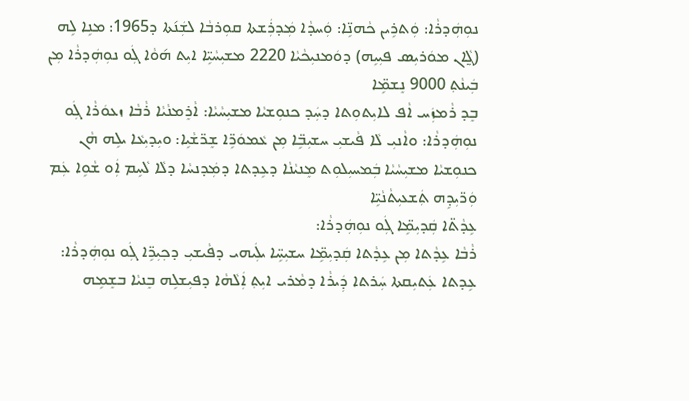ܢܘܼܗܲܕܪܵܐ: ܘܲܬܪܹܝܢ ܟܵܗܢܹ̈ܐ: ܘܲܚܕܵܐ ܡܲܕܪܲܫܬܐ ܩܘܼܪܒܵܐ ܠܫܲܢ݇ܬܐ ܕ1965: ܡܢܹܐ ܠܹܗ (ܓ̰ܵܐܢ ܡܘܿܪܝܼܣ ܦܝܼܝܹܗ) ܕܘܿܡܢܝܼܟܵܝܵܐ 2220 ܡܫܝܼܚܵܝܹ̈ܐ ܐܝܼܬ ܗ݇ܘܵܐ ܓܲܘ ܢܘܼܗܲܕܪܵܐ ܡܼܢ ܒܲܝܢܵܬ݂ 9000 ܢܸܫܡܹ̈ܐ
ܒܸܕ ܪܵܡܙܲܚ ܐܵܦ ܠܐܝܼܬܘܼܬܐ ܕܚܲܕ ܟܢܘܼܫܝܵܐ ܡܫܝܼܚܵܝܵܐ: ܐܵܪܸܡܢܵܝܵܐ ܪܵܒܵܐ ܙܥܘܿܪܵܐ ܓܲܘ ܢܘܼܗܲܕܪܵܐ: ܘܐܵܢܝܼ ܠܵܐ ܦܵܝܫܝܼ ܚܫܝܼܒܹ̈ܐ ܡܼܢ ܥܵܡܘܿܖܹ̈ܐ ܫܸܖ̈ܫܵܝܹܐ: ܘܝܼܕܝܼܥܵܐ ܝܠܹܗ ܗܵܢ ܟܢܘܼܫܝܵܐ ܡܫܝܼܚܵܝܵܐ ܒܲܡܚܝܼܠܘܼܬ ܡܸܢܝܵܢܵܐ ܕܥܹܕܬܐ ܕܡܲܕܢܚܵܐ ܕܠܵܐ ܠܵܚܹܡ ܐܲܘ ܫܵܘܹܐ ܥܲܡ ܘܲܖ̈ܝܼܕܹܗ ܬܲܫܥܝܼܬܵܢܵܝܹ̈ܐ
ܥܹܕܵܬ̈ܐ ܩܲܕܝܼܡܹ̈ܐ ܓܲܘ ܢܘܼܗܲܕܪܵܐ:
ܪܵܒܵܐ ܥܹܕܵܬܐ ܡܼܢ ܥܹܕܵܬܐ ܩܲܕܝܼܡܹ̈ܐ ܚܫܝܼܚܹ̈ܐ ܝܠܲܝܗܝ ܕܦܵܝܫܝܼ ܕܟ݂ܝܼܖܹ̈ܐ ܓܲܘ ܢܘܼܗܲܕܪܵܐ: ܥܹܕܬܐ ܥܲܬܝܼܩܬܐ ܚܲܪܬܐ ܕܲܝܪܵܐ ܕܡܵܪܝ ܐܝܼܬ݂ ܐܲܠܵܗܵܐ ܕܦܝܼܫܠܹܗ ܒܸܢܝܵܐ ܒܫܸܡܹܗ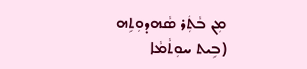ܡܼܢ ܒܵܬܲܪ ܣܵܗܕܘܼܬܹܗ (ܒܹܝܬ ܚܘܼܬܵܡܵܐ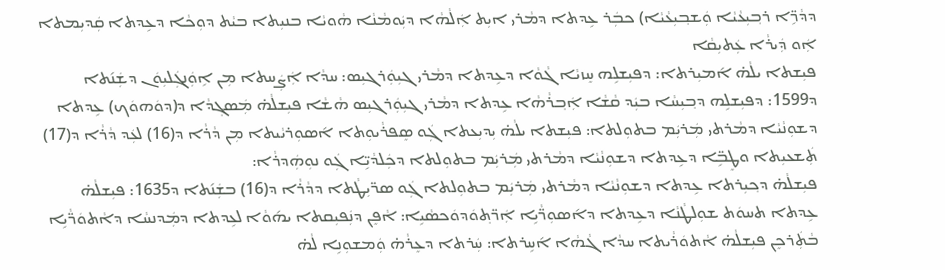ܕܕܵܖܹ̈ܐ ܪܒ݂ܝܼܥܵܝܵܐ ܘܲܫܒ݂ܝܼܥܵܝܵܐ) ܟܒܲܪ ܥܹܕܬܐ ܕܡܵܪܝ ܐܝܼܬ ܐܲܠܵܗܵܐ ܕܝܲܘܡܵܢܵܐ ܗܵܘܝܵܐ ܒܢܝܼܬܐ ܒܝܵܬ ܕܘܼܟܵܐ ܕܥܹܕܬܐ ܩܲܕܝܼܡܬܐ ܐܲܘ ܕܲܝܪܵܐ ܥܲܬܝܼܩܵܐ
ܦܝܼܫܬܐ ܝܠܵܗ̇ ܐ݇ܡܝܼܪܬܐ: ܕܦܝܼܫܠܹܗ ܚܸܙܝܵܐ ܓܵܘܵܐ ܕܥܹܕܬܐ ܕܡܵܪܝ ܓܝܼܘܲܪܓܝܼܣ: ܚܕܵܐ ܐܲܨܲܚܬܐ ܡܼܢ ܐܹܘܲܢܓܲܠܝܼܘܿܢ ܕܫܲܢ݇ܬܐ ܕ1599: ܕܦܝܼܫܠܹܗ ܕܒ݂ܝܼܚܵܐ ܒܝܲܕ ܩܵܫܵܐ ܐܲܒ݂ܪܵܗܵܐ ܥܹܕܬܐ ܕܡܵܪܝ ܓܝܼܘܲܪܓܝܼܣ ܗܵܫܵܐ ܦܝܼܫܠܵܗ̇ ܡܲܣܓ݂ܕܵܐ ܕ(ܕܘܿܗܘܿܟ) ܥܹܕܬܐ ܕܫܘܼܢܵܝܵܐ ܕܡܵܪܬܝ ܡܲܪܝܲܡ ܒܬܘܼܠܬܐ: ܦܝܼܫܬܐ ܝܠܵܗ̇ ܝܼܕܝܼܥܬܐ ܓܲܘ ܣܸܦܪܵܝܘܼܬܐ ܐ݇ܣܘܼܪܝܵܝܬܐ ܡܼܢ ܕܵܪܵܐ ܕ(16) ܠܥܲܕ ܕܵܪܵܐ ܕ(17)
ܬܲܫܥܝܼܬܐ ܘܛܸܒܹ̈ܐ ܕܥܹܕܬܐ ܕܫܘܼܢܵܝܵܐ ܕܡܵܪܬܝ ܡܲܪܝܲܡ ܒܬܘܼܠܬܐ ܕܟܲܠܕܵܝܹ̈ܐ ܓܲܘ ܢܘܼܗܲܕܪܵܐ:
ܦܝܼܫܠܵܗ̇ ܕܟ݂ܝܼܪܬܐ ܥܹܕܬܐ ܕܫܘܼܢܵܝܵܐ ܕܡܵܪܬܝ ܡܲܪܝܲܡ ܒܬܘܼܠܬܐ ܓܲܘ ܣܖ̈ܝܼܛܵܬܐ ܕܕܵܪܵܐ ܕ(16) ܒܫܲܢ݇ܬܐ ܕ1635: ܦܝܼܫܠܵܗ̇ ܥܹܕܬܐ ܬܚܘܿܬ ܫܘܼܠܛܵܢܵܐ ܕܥܹܕܬܐ ܕܐ݇ܣܘܼܖ̈ܵܝܹܐ ܐܲܖ̈ܬ݂ܘܿܕܘܿܟܣܵܝܹܐ: ܐܵܦܸܢ ܕܢܲܦܝܼܩܬܐ ܝܗ݇ܘܵܐ ܠܥܹܕܬܐ ܕܡܲܕܢܚܵܐ ܕܐܵܬܘܿܖ̈ܵܝܹܐ ܒܵܬܲܪܟܸܢ ܦܝܼܫܠܵܗ̇ ܐܵܬܘܿܪܵܝܬܐ ܚܕܵܐ ܓܵܗܵܐ ܐ݇ܚܹܪܬܐ: ܚܲܪܬܐ ܕܥܸܪܵܗ̇ ܘܲܡܫܘܼܢܹܐ ܠܵܗ̇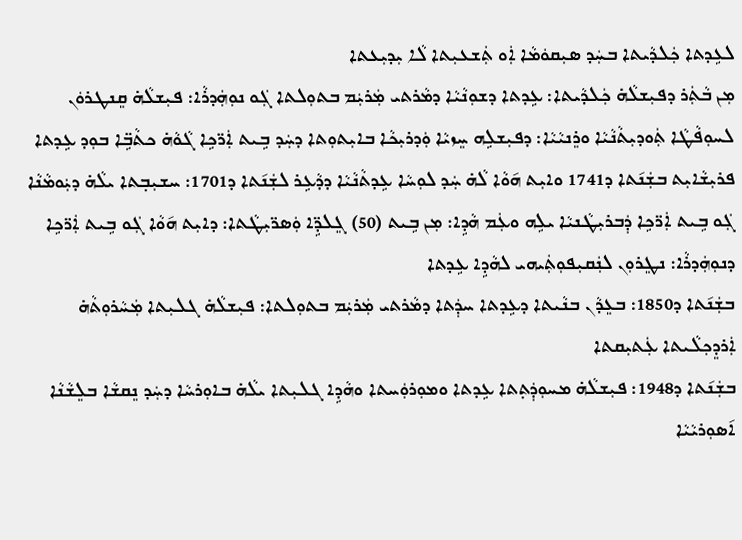ܠܥܹܕܬܐ ܟܲܠܕܵܝܬܐ ܒܚܲܕ ܣܝܼܩܘܿܡܵܐ ܐܲܘ ܬܲܫܥܝܼܬܐ ܠܵܐ ܝܼܕܝܼܥܬܐ
ܡܼܢ ܒܵܬܲܪ ܕܦܝܼܫܠܵܗ̇ ܟܲܠܕܵܝܬܐ: ܥܹܕܬܐ ܕܫܘܼܢܵܝܵܐ ܕܡܵܪܬܝ ܡܲܪܝܲܡ ܒܬܘܼܠܬܐ ܓܲܘ ܢܘܼܗܲܕܪܵܐ: ܦܝܼܫܠܵܗ̇ ܩܸܢܛܪܘܿܢ ܠܚܘܼܦܵܛܵܐ ܬܲܘܕܝܼܬܵܢܵܝܵܐ ܘܪܸܢܝܵܝܵܐ: ܕܦܝܼܫܠܹܗ ܚܸܙܝܵܐ ܘܲܕܪܝܼܟܵܐ ܒܐܝܼܬܘܼܬܐ ܕܚܲܕ ܒܹܝܬ ܐܲܖ̈ܟܹܐ ܓܵܘܵܗ̇ ܟܬܵܒܹ̈ܐ ܒܘܼܕ ܥܹܕܬܐ ܦܪܝܼܫܵܐܝܼܬ ܒܫܲܢ݇ܬܐ ܕ1741 ܘܐܝܼܬ ܗ݇ܘܵܐ ܠܵܗ̇ ܚܲܕ ܠܘܼܚܵܐ ܥܹܕܬܵܢܵܝܵܐ ܕܕܵܥܹܪ ܠܫܲܢ݇ܬܐ ܕ1701: ܚܫܝܼܒ݂ܬܐ ܝܠܵܗ̇ ܕܝܲܘܡܵܢܵܐ ܓܲܘ ܒܹܝܬ ܐܲܖ̈ܟܹܐ ܕܲܒܪܝܼܛܵܢܝܵܐ ܝܠܹܗ ܘܥܲܡ ܗܵܕܹܐ: ܡܼܢ ܒܹܝܬ (50) ܓܸܠܕܹ̈ܐ ܘܲܣܖ̈ܝܼܛܵܬܐ: ܕܐܝܼܬ ܗ݇ܘܵܐ ܓܲܘ ܒܹܝܬ ܐܲܖ̈ܟܹܐ ܕܢܘܼܗܲܕܪܵܐ: ܢܛܸܪܘܼܢ ܠܢܲܩܝܼܦܘܼܬܲܝܗܝ ܠܗܵܕܹܐ ܥܹܕܬܐ
ܒܫܲܢ݇ܬܐ ܕ1850: ܒܥܸܕܵܢ ܒܢܵܝܬܐ ܕܥܹܕܬܐ ܚܕܲܬܐ ܕܡܵܪܬܝ ܡܲܪܝܲܡ ܒܬܘܼܠܬܐ: ܦܝܼܫܠܵܗ̇ ܓܠܝܼܬܐ ܡܲܚܵܪܘܼܬܵܗ̇ ܐܲܪܕܸܟ݂ܠܵܝܬܐ ܥܲܬܝܼܩܬܐ
ܒܫܲܢ݇ܬܐ ܕ1948: ܦܝܼܫܠܵܗ̇ ܡܚܘܼܕܲܬ݂ܬܐ ܥܹܕܬܐ ܘܡܘܼܪܘܲܚܬܐ ܘܗܵܕܹܐ ܓܠܝܼܬܐ ܝܠܵܗ̇ ܒܐܘܼܪܚܵܐ ܕܚܲܕ ܢܸܩܫܵܐ ܒܠܸܫܵܢܵܐ ܐ݇ܣܘܼܪܝܵܝܵܐ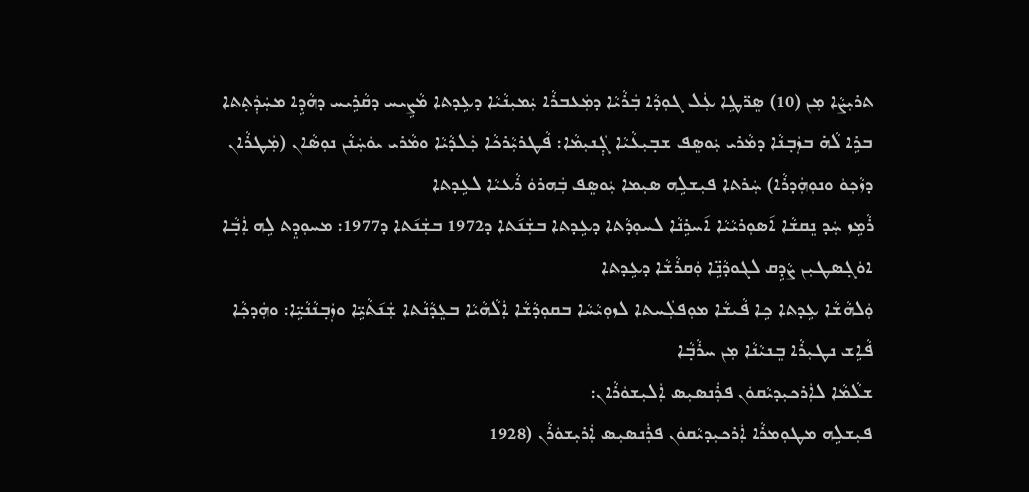ܬܪܝܼܨܵܐ ܡܼܢ (10) ܣܸܖ̈ܛܹܐ ܥܲܠ ܓܘܼܕܵܐ ܒܲܪܵܝܵܐ ܕܡܲܥܒܪܵܐ ܝܲܡܝܼܢܵܝܵܐ ܕܥܹܕܬܐ ܡܵܨܹܝܚ ܕܩܵܪܹܝܚ ܕܗܵܕܹܐ ܡܚܲܕܲܬ݂ܬܐ ܒܪܹܐ ܠܵܗ̇ ܒܙܲܒ݂ܢܵܐ ܕܡܵܪܝ ܝܲܘܣܸܦ ܫܒ݂ܝܼܥܵܝܵܐ ܓ݂ܲܢܝܼܡܵܐ: ܦܵܛܪܝܼܵܪܟܵܐ ܟܲܠܕܵܝܵܐ ܘܡܵܪܝ ܝܘܿܚܲܢܵܢ ܢܘܼܣܵܐܢ (ܡܲܛܪܵܐܢ ܕܙܵܟ݂ܘܿ ܘܢܘܼܗܲܕܪܵܐ) ܚܲܪܬܐ ܦܝܼܫܠܹܗ ܣܝܼܡܐ ܝܲܘܣܸܦ ܒܲܗܪܘܿ ܪܵܥܝܵܐ ܠܥܹܕܬܐ
ܪܵܡܹܙ ܚܲܕ ܢܸܩܫܵܐ ܐ݇ܣܘܼܪܝܵܝܵܐ ܐ݇ܚܪܹܢܵܐ ܠܚܘܼܕܵܬܐ ܕܥܹܕܬܐ ܒܫܲܢ݇ܬܐ ܕ1972 ܒܫܲܢ݇ܬܐ ܕ1977: ܡܚܘܼܕܸܬ ܠܹܗ ܐܲܒ݂ܵܐ ܐܘܿܓ݂ܣܛܝܼܢ ܨܵܕܹܩ ܠܓܘܕܵܢܹ̈ܐ ܘܲܩܪܵܫܵܐ ܕܥܹܕܬܐ
ܘܲܠܗܵܫܵܐ ܥܹܕܬܐ ܟܹܐ ܦܵܝܫܵܐ ܡܘܼܦܠܲܚܬܐ ܠܙܘܼܝܵܚܵܐ ܒܩܘܼܕܵܫܵܐ ܐܲܠܵܗܵܝܵܐ ܒܥܸܕܵܢܵܬܐ ܫܲܢ݇ܬܵܝܹ̈ܐ ܘܙܲܒ݂ܢܵܢܵܝܹ̈ܐ: ܘܗܲܕܟ݂ܵܐ ܦܵܐܹܫ ܢܛܝܼܪܵܐ ܒܸܢܝܵܢܵܐ ܡܼܢ ܚܪܵܒ݂ܵܐ
ܫܠܵܡܵܐ ܠܐܲܪܟܝܼܕܝܵܩܘܿܢ ܦܪܲܢܣܝܼܣ ܐܲܠܝܼܫܘܿܪܵܐܢ:
ܦܝܼܫܠܹܗ ܡܛܘܼܡܪܵܐ ܐܲܪܟܝܼܕܝܵܩܘܿܢ ܦܪܲܢܣܝܼܣ ܐܲܪܝܼܫܘܿܪܵܢ (1928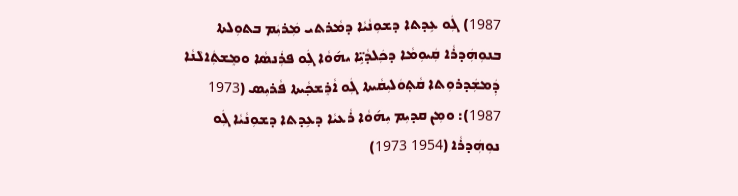1987) ܓܲܘ ܥܹܕܬܐ ܕܫܘܼܢܵܝܵܐ ܕܡܵܪܬܝ ܡܲܪܝܲܡ ܒܬܘܼܠܬܐ ܒܢܘܼܗܲܕܪܵܐ ܩܲܝܘܼܡܵܐ ܕܟܲܠܕܵܝܹ̈ܐ ܝܗ݇ܘܵܐ ܓܲܘ ܦܪܲܢܣܵܐ ܘܡܸܫܬܲܐܠܵܢܵܐ ܕܲܡܫܲܕܪܘܼܬܐ ܩܵܬ݂ܘܿܠܝܼܩܵܝܬܐ ܓܲܘ ܐܵܪܸܫܟ݂ܵܝܬܐ ܦܵܪܝܼܣ (1973 1987): ܘܡܼܢ ܩܕܝܼܡ ܝܼܗ݇ܘܵܐ ܪܵܥܝܵܐ ܕܥܹܕܬܐ ܕܫܘܼܢܵܝܵܐ ܓܲܘ ܢܘܼܗܲܕܪܵܐ (1954 1973)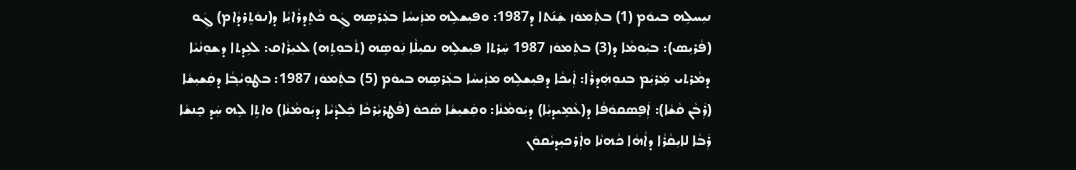ܢܝܼܚܠܹܗ ܒܝܘܿܡ (1) ܒܬܲܡܘܿܙ ܫܲܢ݇ܬܐ ܕ1987: ܘܦܝܼܫܠܹܗ ܡܙܲܝܚܵܐ ܒܥܲܪܣܹܗ ܓܲܘ ܟܵܬܸܕܪܵܐܝܼܵܐ ܕ(ܢܘܿܬܸܪܕܵܐܡ) ܓܲܘ (ܦܵܪܝܼܣ): ܒܝܲܘܡܵܐ ܕ(3) ܒܬܲܡܘܿܙ 1987 ܚܲܪܬܐ ܦܝܼܫܠܹܗ ܢܩܝܼܠܵܐ ܢܲܘܣܹܗ (ܬܵܒܘܼܬܹܗ) ܠܥܝܼܪܵܐܩ: ܠܥܹܕܬܐ ܕܫܘܼܢܵܝܵܐ ܕܡܵܪܬܝ ܡܲܪܝܲܡ ܒܢܘܼܗܲܕܪܵܐ: ܐܲܝܟܵܐ ܕܦܝܼܫܠܹܗ ܡܙܲܝܚܵܐ ܒܥܲܪܣܹܗ ܒܝܘܿܡ (5) ܒܬܲܡܘܿܙ 1987: ܒܛܘܼܝܵܒ݂ܵܐ ܕܩܲܫܝܼܫܵܐ (ܪܲܒܵܢ ܩܵܫܵܐ): ܐܲܦܸܣܩܘܿܦܵܐ ܕ(ܥܵܡܹܝܕܝܼܵܐ) ܕܝܲܘܡܵܢܵܐ: ܘܩܲܫܝܼܫܵܐ ܣܵܟܘܿ (ܦܵܛܪܝܼܵܪܟܵܐ ܟܲܠܕܵܝܵܐ ܕܝܲܘܡܵܢܵܐ) ܘܐܬܹܐ ܠܹܗ ܚܲܕ ܟܸܢܫܵܐ ܪܲܒܵܐ ܠܐܝܼܩܵܪܵܐ ܕܐܵܗܵܐ ܟܵܗܢܵܐ ܘܐܲܪܟܝܼܕܝܵܩܘܿܢ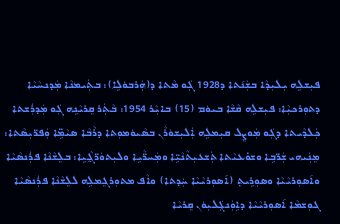ܦܝܼܫܠܹܗ ܝܼܠܝܼܕܵܐ ܒܫܲܢ݇ܬܐ ܕ1928 ܓܲܘ ܡܵܬܐ ܕ(ܗܲܪܒܘܿܠܹܐ): ܒܬܲܝܡܢܵܐ ܡܲܕܢܚܵܝܵܐ ܕܬܘܼܪܟܝܼܵܐ: ܦܝܼܫܠܹܗ ܩܵܫܵܐ ܒܝܘܿܡ (15) ܒܐܝܼܵܪ 1954: ܒܵܬܲܪ ܩܸܪܝܵܢܹܗ ܓܲܘ ܡܲܕܪܲܫܬܐ ܟܲܠܕܵܝܬܐ ܕܓܲܘ ܡܲܘܨܸܠ ܩܝܼܡܠܹܗ ܐܲܠܝܼܫܘܿܪܵܢ ܒܣܵܝܘܿܡܘܼܬܐ ܕܪܵܒܵܐ ܣܝܵܡܹ̈ܐ ܘܲܦܖ̈ܝܼܣܵܬܐ: ܡܸܢܲܝܗܝ ܫܲܖ̈ܒܹܐ ܘܫܘ݁ܥܝܵܬܐ ܬܲܫܥܝܼܬܵܢܵܝܹ̈ܐ ܘܡܲܚܖ̈ܵܝܹܐ ܘܠܝܼܬܘܿܖ̈ܓ̰ܵܝܹܐ: ܒܠܸܫܵܢܵܐ ܦܪܲܢܣܵܝܵܐ ܘܐ݇ܣܘܼܪܝܵܝܵܐ ܘܣܘܼܪܹܝܬ݂ (ܐ݇ܣܘܼܪܝܵܝܵܐ ܚܲܕܬܐ) ܘܐܵܦ ܡܬܘܼܪܓܸܡܠܹܗ ܠܠܸܫܵܢܵܐ ܦܪܲܢܣܵܝܵܐ ܓܘܼܫܡܵܐ ܐ݇ܣܘܼܪܝܵܝܵܐ ܕܐܹܘܲܢܓܲܠܝܼܘܿܢ ܩܸܪܝܵܐ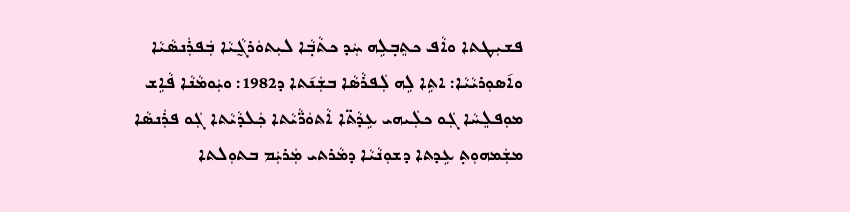ܦܫܝܼܛܬܐ ܘܐܵܦ ܟܬܸܒ݂ܠܹܗ ܚܲܕ ܟܬܵܒ݂ܵܐ ܠܝܼܬܘܿܪܓ̰ܵܝܵܐ ܒܲܦܪܲܢܣܵܝܵܐ ܘܐ݇ܣܘܼܪܝܵܝܵܐ: ܐܬܹܐ ܠܹܗ ܠܲܦܪܵܣܵܐ ܒܫܲܢ݇ܬܐ ܕ1982: ܘܝܲܘܡܵܢܵܐ ܦܵܐܹܫ ܡܘܼܦܠܸܚܵܐ ܓܲܘ ܟܠܲܝܗܝ ܥܹܕܵܬ̈ܐ ܐܵܬܘܿܖ̈ܵܝܵܬܐ ܟܲܠܕܵܝܵܬܐ ܓܲܘ ܦܪܲܢܣܵܐ
ܡܫܲܡܗܘܼܬ݂ ܥܹܕܬܐ ܕܫܘܼܢܵܝܵܐ ܕܡܵܪܬܝ ܡܲܪܝܲܡ ܒܬܘܼܠܬܐ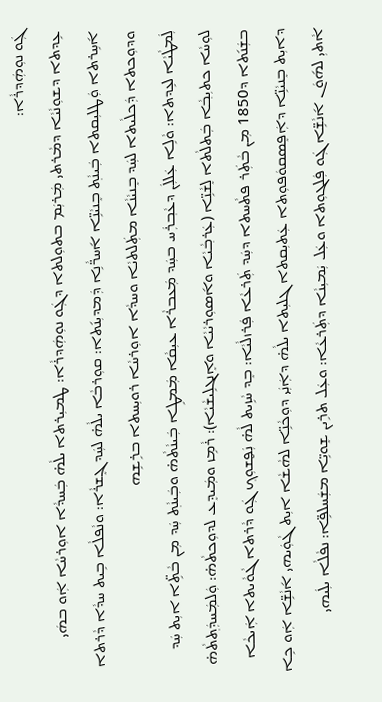ܓܲܘ ܢܘܼܗܲܕܪܵܐ:
ܥܹܕܬܐ ܕܫܘܼܢܵܝܵܐ ܕܡܵܪܬܝ ܡܲܪܝܲܡ ܒܬܘܼܠܬܐ ܕܓܲܘ ܢܘܼܗܲܕܪܵܐ: ܛܡܝܼܪܬܐ ܝܠܵܗ̇ ܒܲܚܕܵܐ ܐܘܼܪܚܵܐ ܐܲܘ ܒܗܿܝ ܐ݇ܚܹܪܬܐ ܘܲܛܠܝܼܩܬܐ ܒܲܝܢܵܬ݂ ܒܸܢܝܵܢܹ̈ܐ ܐ݇ܚܖ̈ܵܢܹܐ ܕܲܡܕܝܼܢ݇ܬܐ: ܩܘܼܪܒܵܐ ܝܠܵܗ̇ ܠܚܲܕ ܓܸܫܪܵܐ: ܘܢܵܦܠܵܐ ܒܹܝܬ ܚܕܵܐ ܕܵܪܬܐ ܘܕܘܼܟܬܐ ܕܲܟܠܵܝܬܐ ܠܚܲܕ ܒܸܢܝܵܢܵܐ ܡܬܲܠܬܝܵܐ ܘܚܕܵܐ ܐܘܼܪܚܵܐ ܪܘܝܼܚܬܐ ܒܪܹܫܹܗ
ܠܲܡܛܵܝܵܐ ܠܥܹܕܬܐ: ܘܵܠܹܐ ܥܲܠܠܲܢ ܕܥܵܒ݂ܪܲܚ ܒܚܲܕ ܡܲܥܒܪܵܐ ܥܝܼܩܵܐ ܡܲܡܛܹܐ ܒܲܝܢܵܬܵܗ̇ ܘܒܲܝܢܵܬ݂ ܚܲܕ ܡܼܢ ܒܵܬܹ̈ܐ ܐܝܼܬ ܚܲܕ ܠܘܼܚܵܐ ܟܬܝܼܒ݂ܵܐ ܒܲܬܠܵܬܐ ܠܸܫܵܢܹ̈ܐ (ܥܲܪܒ݂ܵܝܵܐ ܘܐ݇ܣܘܼܪܝܵܝܵܐ ܘܐܸܢܓܠܹܝܫܵܝܵܐ): ܪܵܡܹܙ ܘܡܲܝܕܸܥ ܠܕܘܼܟܬܵܗ̇: ܘܲܠܡܲܚܕܲܬ݂ܬܵܗ̇ ܒܫܲܢ݇ܬܐ ܕ1850 ܡܼܢ ܒܵܬܲܪ ܦܬܵܚܬܐ ܕܚܲܕ ܬܲܪܥܵܐ ܦܲܪܙܠܵܝܵܐ: ܒܸܕ ܚܵܙܹܝܬ ܠܵܗ̇ ܢܲܦ̮ܫܘܼܟ݂ ܓܲܘ ܕܵܪܬܐ ܓܵܘܵܝܬܐ ܐܲܝܟܵܐ ܕܐܝܼܬ ܒܸܢܝܵܢܹ̈ܐ ܕܐܲܦܸܣܩܘܿܦܘܼܬܐ ܥܲܬܝܼܩܬܐ ܓܠܝܼܬܐ ܝܠܵܗ̇ ܕܐܲܢܲܝ ܕܘܼܟܵܢܹ̈ܐ ܠܗܵܫܵܐ ܐܝܼܬ ܓܵܘܲܝܗܝ ܐ݇ܢܵܫܹ̈ܐ ܐܲܘ ܟܹܐ ܐܵܬܝܼ ܠܗ݇ܘܿܢ ܐ݇ܢܵܫܹ̈ܐ ܓܲܘ ܦܲܠܓܘܼܬܐ ܘܥܲܠ ܝܲܡܝܼܢܵܐ ܕܬܲܪܥܵܐ: ܘܥܲܠ ܬܪܹܝܢ ܫܸܘܝܹ̈ܐ ܡܫܲܚܠܦܹ̈ܐ: ܢܦܵܠܵܐ ܝܠܲܝܗܝ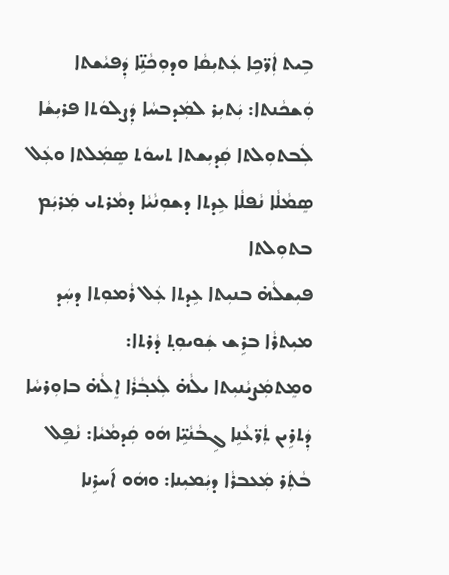ܒܹܝܬ ܐܲܖ̈ܟܹܐ ܥܲܬܝܼܩܵܐ ܘܕܘܼܟܵܢܹ̈ܐ ܕܲܦܝܵܫܬܐ ܘܲܫܟܵܢܬܐ: ܝܲܬܝܼܪ ܠܡܲܕܒܚܵܐ ܕܲܨܠܘܿܬܐ ܦܪܝܼܫܵܐ ܠܲܒܬܘܼܠܬܐ ܩܲܕܝܼܫܬܐ ܬܚܘܿܬ ܣܸܡܲܠܬܐ ܘܥܲܠ ܣܸܡܵܠܵܐ ܢܵܦܠܵܐ ܥܹܕܬܐ ܕܫܘܼܢܵܝܵܐ ܕܡܵܪܬܝ ܡܲܪܝܲܡ ܒܬܘܼܠܬܐ
ܦܝܼܫܠܵܗ̇ ܒܢܝܼܬܐ ܥܹܕܬܐ ܥܲܠ ܪܵܡܘܼܬܐ ܕܚܲܕ ܡܝܼܬܪܵܐ ܒܪܹܫ ܫܲܘܝܘܼܬ݂ ܕܵܪܬܐ: ܘܡܸܬܡܲܨܝܵܢܝܼܬܐ ܝܠܵܗ̇ ܠܲܥܒ݂ܵܪܵܐ ܐܸܠܵܗ̇ ܒܐܘܼܪܚܵܐ ܕܲܬܪܹܝܢ ܬܲܖ̈ܥܵܢܹܐ ܓܹܒܵܢܵܝܹ̈ܐ ܗܿܘ ܩܲܕܡܵܝܵܐ: ܢܵܦܹܠ ܒܵܬܲܪ ܡܲܥܒܪܵܐ ܕܝܲܡܝܼܢܐ: ܘܗܿܘ ܐ݇ܚܪܹܢܐ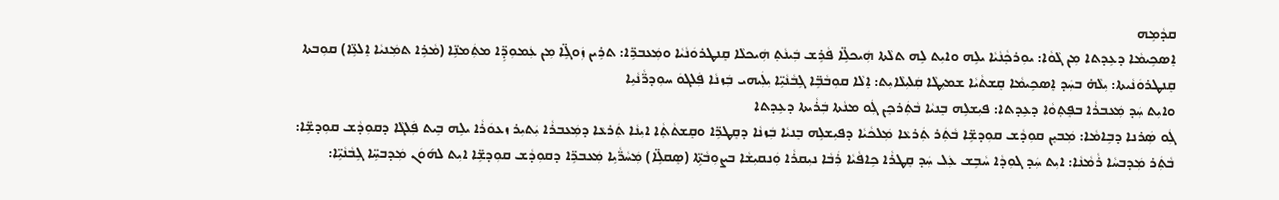ܩܕܵܡܹܗ
ܐܸܣܟܹܝܡܵܐ ܕܥܹܕܬܐ ܡܼܢ ܓܵܘܵܐ: ܝܘܼܪܟ݂ܵܢܵܝܵܐ ܝܠܹܗ ܘܐܝܼܬ ܠܹܗ ܬܠܵܬܐ ܗܲܝܟܠܹ̈ܐ ܦܵܪܹܫ ܒܲܝܢܵܬ݂ ܗܲܝܟܠܵܐ ܩܸܢܛܪܘܿܢܵܝܵܐ ܘܡܲܥܒܖܹ̈ܐ: ܬܪܹܝܢ ܙܲܘܓܹ̈ܐ ܡܼܢ ܥܲܡܘܼܕܹ̈ܐ ܡܬܲܡܢܹ̈ܐ (ܡܵܪܹܐ ܬܡܲܢܝܵܐ ܐܸܠܥܹ̈ܐ) ܩܘܼܒܬܐ ܩܸܢܛܪܘܿܢܵܝܬܐ: ܝܼܠܵܗ̇ ܒܚܲܕ ܐܸܣܟܹܝܡܵܐ ܩܸܫܬܵܝܵܐ ܫܡܝܼܛܵܐ ܩܲܠܝܼܠܵܐܝܼܬ: ܐܸܠܵܐ ܩܘܼܒܵܒܹ̈ܐ ܓܹܒܵܢܵܝܹ̈ܐ ܝܼܠܲܝܗܝ ܒܲܙܢܵܐ ܦܲܠܓܘܿ ܚܘܼܕܖ̈ܵܢܵܝܹܐ
ܘܐܝܼܬ ܚܲܕ ܡܲܥܒܪܵܐ ܒܦܸܬ݂ܘܵܐ ܕܥܹܕܬܐ: ܦܝܼܫܠܹܗ ܒܸܢܝܵܐ ܒܵܬܲܪܟܸܢ ܓܲܘ ܡܢܵܬܐ ܒܲܪܵܝܬܐ ܕܥܹܕܬܐ
ܓܲܘ ܣܲܪܢܐ ܕܒܹܐܡܵܐ: ܡܲܒܝܸܢ ܩܘܼܕܵܫ ܩܘܼܕܫܹ̈ܐ ܒܵܬܲܪ ܬܲܪܥܵܐ ܡܲܠܟܵܝܵܐ ܕܦܝܼܫܠܹܗ ܒܸܢܝܵܐ ܒܲܙܢܵܐ ܕܩܸܛܖܹ̈ܐ ܘܩܸܫܬܵܬ݂ܵܐ ܐܝܼܢܵܐ ܬܲܪܥܵܐ ܕܡܲܥܒܪܵܐ ܝܲܬܝܼܪ ܙܥܘܿܪܵܐ ܝܠܹܗ ܒܹܝܬ ܦܲܠܓܵܐ ܕܩܘܼܕܵܫ ܩܘܼܕܫܹ̈ܐ: ܒܵܬܲܪ ܡܲܕܒܚܵܐ ܪܵܡܵܢܵܐ: ܐܝܼܬ ܚܲܕ ܓܘܼܕܵܐ ܚܵܒܹܫ ܥܲܠ ܚܲܕ ܩܸܛܪܵܐ ܟܹܐܦܵܝܵܐ ܪܲܒܵܐ ܢܝܼܩܪܵܐ ܘܲܢܩܝܼܫܵܐ ܒܨܘܼܒܵܬܹ̈ܐ (ܣܸܩܠܹ̈ܐ) ܡܲܚܵܖ̈ܵܝܹܐ ܡܲܥܒܖܹ̈ܐ ܕܩܘܼܕܵܫ ܩܘܼܕܫܹ̈ܐ ܐܝܼܬ ܠܗ݇ܘܿܢ ܡܲܕܒܚܹ̈ܐ ܓܹܒܵܢܵܝܹ̈ܐ: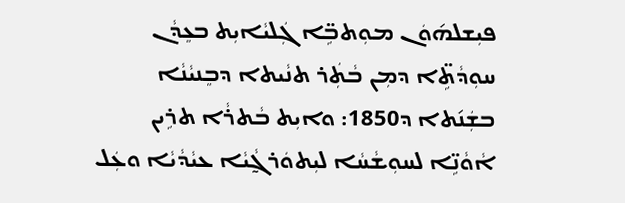ܦܝܼܫܠܗ݇ܘܿܢ ܡܘܼܬܒܹ̈ܐ ܓܲܠܝܵܐܝܼܬ ܒܥܸܕܵܢ ܚܘܼܕܵܬܹ̈ܐ ܕܡܼܢ ܒܵܬܲܪ ܬܢܵܝܬܐ ܕܒܸܢܝܵܢܵܐ ܒܫܲܢ݇ܬܐ ܕ1850: ܘܐܝܼܬ ܒܵܬܪܵܐ ܬܪܹܝܢ ܐܵܘܵܢܹ̈ܐ ܠܚܘܼܫܵܚܵܐ ܠܝܼܬܘܿܪܓ̰ܵܝܵܐ ܥܝܵܕܵܝܵܐ ܘܥܲܠ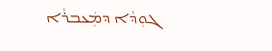ܓܘܼܕܵܐ ܕܡܲܥܒܪܵܐ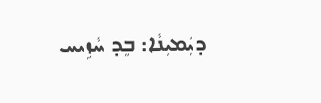ܕܝܲܡܝܼܢܵܐ: ܒܸܕ ܚܵܙܹܝܚ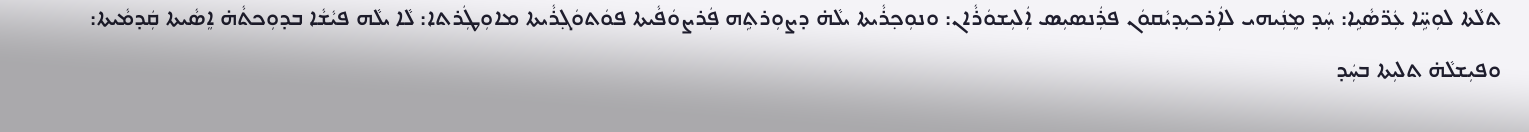ܬܠܵܬܐ ܠܘܼܚܹ̈ܐ ܥܲܖ̈ܣܵܝܹܐ: ܚܲܕ ܡܸܢܲܝܗܝ ܠܐܲܪܟܝܼܕܝܵܩܘܿܢ ܦܪܲܢܣܝܼܣ ܐܲܠܝܼܫܘܿܪܵܐܢ: ܘܢܘܼܟ݂ܪܵܝܬܐ ܝܠܵܗ̇ ܕܨܘܼܪܬܹܗ ܦܲܪܨܘܿܦܵܝܬܐ ܦܘܿܬܘܿܓ݂ܪܵܝܬܐ ܡܐܘܼܛܲܪܬܐ: ܠܵܐ ܝܠܵܗ ܦܝܵܫܵܐ ܒܕܘܼܟܬܵܗ̇ ܐܸܣܵܝܬܐ ܩܲܕܡܵܝܬܐ: ܘܦܝܼܫܠܵܗ̇ ܬܠܝܼܬܐ ܒܚܲܕ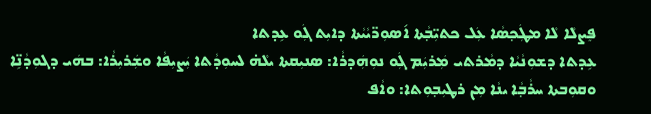ܦܸܨܠܵܐ ܠܵܐ ܡܛܲܟ݂ܣܵܐ ܥܲܠ ܟܬܝܼ̈ܒ݂ܵܬܐ ܐ݇ܣܘܼܖ̈ܝܵܝܵܬܐ ܕܐܝܼܬ ܓܲܘ ܥܹܕܬܐ
ܥܹܕܬܐ ܕܫܘܼܢܵܝܵܐ ܕܡܵܪܬܝ ܡܲܪܝܲܡ ܓܲܘ ܢܘܼܗܲܕܪܵܐ: ܣܢܝܼܩܬܐ ܝܠܵܗ̇ ܠܚܘܼܕܵܬܐ ܝܲܨܝܼܦܵܐ ܘܫܲܪܝܼܪܵܐ: ܒܗܿܝ ܕܓܘܼܕܵܢܹ̈ܐ ܘܩܘܼܒܬܐ ܚܪܵܒ݂ܵܐ ܝܢܵܐ ܡܼܢ ܪܛܝܼܒ݂ܘܼܬܐ: ܘܐܵܦ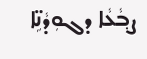ܨܒ݂ܵܥܵܐ ܕܓܘܼܕܵܢܹ̈ܐ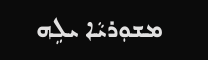ܡܫܘܼܪܝܵܐ ܝܠܹܗ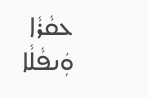ܥܩܵܪܵܐ ܘܲܢܦܵܠܵܐ